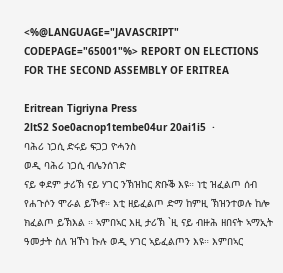<%@LANGUAGE="JAVASCRIPT" CODEPAGE="65001"%> REPORT ON ELECTIONS FOR THE SECOND ASSEMBLY OF ERITREA

Eritrean Tigriyna Press
2ltS2 Soe0acnop1tembe04ur 20ai1i5  ·
ባሕሪ ነጋሲ ድሩይ ፍጋጋ ዮሓንስ
ወዲ ባሕሪ ነጋሲ ብሌንሰገድ
ናይ ቀደም ታሪኽ ናይ ሃገር ንኽዝከር ጽቡቕ እዩ። ነቲ ዝፈልጦ ሰብ የሐጉሶን ሞራል ይኾኖ። እቲ ዘይፈልጦ ድማ ከምዚ ኽዝንተወሉ ከሎ ክፈልጦ ይኽእል ። ኣምበኣር እዚ ታሪኽ `ዚ ናይ ብዙሕ ዘበናት ኣማኢት ዓመታት ስለ ዝኾነ ኩሉ ወዲ ሃገር ኣይፈልጦን እዩ። እምበኣር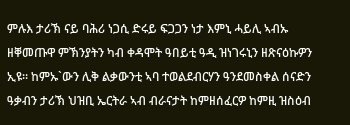ምሉእ ታሪኽ ናይ ባሕሪ ነጋሲ ድሩይ ፍጋጋን ነታ እምኒ ሓይሊ ኣብኡ ዘቐመጡዋ ምኽንያትን ካብ ቀዳሞት ዓበይቲ ዓዲ ዝነገሩኒን ዘጽናዕኩዎን ኢዩ። ከምኡ`ውን ሊቅ ልቃውንቲ ኣባ ተወልደብርሃን ዓንደመስቀል ሰናድን ዓቃብን ታሪኽ ህዝቢ ኤርትራ ኣብ ብራናታት ከምዘሰፈርዎ ከምዚ ዝስዕብ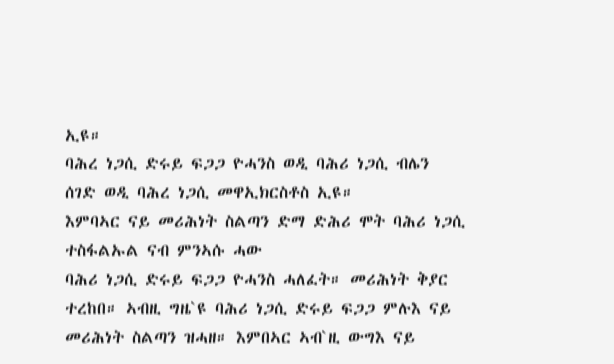ኢዩ።
ባሕረ ነጋሲ ድሩይ ፍጋጋ ዮሓንስ ወዲ ባሕሪ ነጋሲ ብሌን ሰገድ ወዲ ባሕረ ነጋሲ መዋኢክርስቶስ ኢዩ።
እምባኣር ናይ መሪሕነት ስልጣን ድማ ድሕሪ ሞት ባሕሪ ነጋሲ ተስፋልኡል ናብ ምንኣሱ ሓው
ባሕሪ ነጋሲ ድሩይ ፍጋጋ ዮሓንስ ሓለፈት። መሪሕነት ቅያር ተረከበ። ኣብዚ ግዜ`ዩ ባሕሪ ነጋሲ ድሩይ ፍጋጋ ምሉእ ናይ መሪሕነት ስልጣን ዝሓዘ። እምበኣር ኣብ`ዚ ውግእ ናይ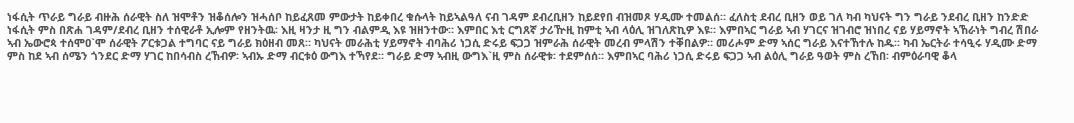ነፋሲት ጥራይ ግራይ ብዙሕ ሰራዊት ስለ ዝሞቶን ዝቆሰሎን ዝሓሰቦ ከይፈጸመ ምውታት ከይቀበረ ቁሱላት ከይኣልዓለ ናብ ገዳም ደብረቢዘን ከይደየበ ብዝመጾ ሃዲሙ ተመልሰ። ፈለስቲ ደብረ ቢዘን ወይ ገለ ካብ ካህናት ግን ግራይ ንደብረ ቢዘን ከንድድ ነፋሲት ምስ በጽሐ ገዳም/ደብረ ቢዘን ተሰዊራቶ ኢሎም የዘንትዉ፡ እዚ ዛንታ ዚ ግን ብልምዲ እዩ ዝዘንተው። እምበር እቲ ርግጸኛ ታሪዅዚ ከምቲ ኣብ ላዕሊ ዝገለጽኪዎ እዩ። እምበኣር ግራይ ኣብ ሃገርና ዝገብሮ ዝነበረ ናይ ሃይማኖት ኣኸራነት ግብረ ሽበራ ኣብ ኤውሮጳ ተሰሞዐ`ሞ ሰራዊት ፖርቱጋል ተግባር ናይ ግራይ ክዕዘብ መጸ። ካህናት መራሕቲ ሃይማኖት ብባሕሪ ነጋሲ ድሩይ ፍጋጋ ዝምራሕ ሰራዊት መረብ ምላሽን ተቐበልዎ። መሪሖም ድማ ኣሰር ግራይ እናተኸተሉ ከዱ። ካብ ኤርትራ ተሳዒሩ ሃዲሙ ድማ ምስ ከደ ኣብ ሰሜን ጎንደር ድማ ሃገር ከበሳብስ ረኸብዎ፡ ኣብኡ ድማ ብርቱዕ ውግእ ተኻየደ። ግራይ ድማ ኣብዚ ውግእ`ዚ ምስ ሰራዊቱ፡ ተደምሰሰ። እምበኣር ባሕሪ ነጋሲ ድሩይ ፍጋጋ ኣብ ልዕሊ ግራይ ዓወት ምስ ረኸበ፡ ብምዕራባዊ ቆላ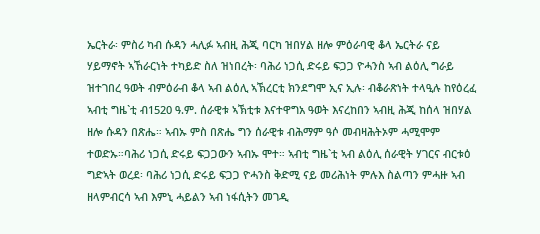ኤርትራ፡ ምስሪ ካብ ሱዳን ሓሊፉ ኣብዚ ሕጂ ባርካ ዝበሃል ዘሎ ምዕራባዊ ቆላ ኤርትራ ናይ ሃይማኖት ኣኸራርነት ተካይድ ስለ ዝነበረት፡ ባሕሪ ነጋሲ ድሩይ ፍጋጋ ዮሓንስ ኣብ ልዕሊ ግራይ ዝተገበረ ዓወት ብምዕራብ ቆላ ኣብ ልዕሊ ኣኽረርቲ ክንደግሞ ኢና ኢሉ፡ ብቆራጽነት ተላዒሉ ከየዕረፈ ኣብቲ ግዜ`ቲ ብ1520 ዓ.ም. ሰራዊቱ ኣኽቲቱ እናተዋግአ ዓወት እናረከበን ኣብዚ ሕጂ ከሰላ ዝበሃል ዘሎ ሱዳን በጽሔ። ኣብኡ ምስ በጽሔ ግን ሰራዊቱ ብሕማም ዓሶ መብዛሕትኦም ሓሚሞም ተወድኡ።ባሕሪ ነጋሲ ድሩይ ፍጋጋውን ኣብኡ ሞተ። ኣብቲ ግዜ`ቲ ኣብ ልዕሊ ሰራዊት ሃገርና ብርቱዕ ግድኣት ወረደ፡ ባሕሪ ነጋሲ ድሩይ ፍጋጋ ዮሓንስ ቅድሚ ናይ መሪሕነት ምሉእ ስልጣን ምሓዙ ኣብ ዘላምብርሳ ኣብ እምኒ ሓይልን ኣብ ነፋሲትን መገዲ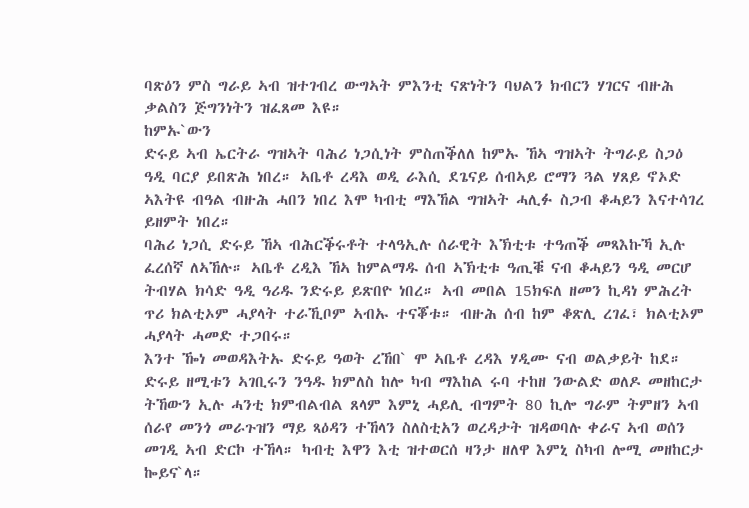ባጽዕን ምስ ግራይ ኣብ ዝተገብረ ውግኣት ምእንቲ ናጽነትን ባህልን ክብርን ሃገርና ብዙሕ ቃልስን ጅግንነትን ዝፈጸመ እዩ።
ከምኡ`ውን
ድሩይ ኣብ ኤርትራ ግዝኣት ባሕሪ ነጋሲነት ምስጠቕለለ ከምኡ ኸኣ ግዝኣት ትግራይ ስጋዕ ዓዲ ባርያ ይበጽሕ ነበረ። ኣቤቶ ረዳእ ወዲ ራእሲ ደጌናይ ሰብኣይ ሮማን ጓል ሃጸይ ኖኦድ ኣእትዩ ብዓል ብዙሕ ሓበን ነበረ እሞ ካብቲ ማእኸል ግዝኣት ሓሊፉ ስጋብ ቆሓይን እናተሳገረ ይዘምት ነበረ።
ባሕሪ ነጋሲ ድሩይ ኸኣ ብሕርቕሩቶት ተላዓኢሉ ሰራዊት እኽቲቱ ተዓጠቕ መጻእኩኻ ኢሉ ፈረሰኛ ለኣኸሉ። ኣቤቶ ረዲእ ኸኣ ከምልማዱ ሰብ ኣኽቲቱ ዓጢቑ ናብ ቆሓይን ዓዲ መርሆ ትብሃል ክሳድ ዓዲ ዓሪዱ ንድሩይ ይጽበዮ ነበረ። ኣብ መበል 15ክፍለ ዘመን ኪዳነ ምሕረት ጥሪ ክልቲኦም ሓያላት ተራኺቦም ኣብኡ ተናቖቱ። ብዙሕ ሰብ ከም ቆጽሊ ረገፈ፣ ክልቲኦም ሓያላት ሓመድ ተጋበሩ።
እንተ ዀነ መወዳእትኡ ድሩይ ዓወት ረኸበ` ሞ ኣቤቶ ረዳእ ሃዲሙ ናብ ወልቃይት ከደ። ድሩይ ዘሚቱን ኣገቢሩን ንዓዱ ክምለስ ከሎ ካብ ማእከል ሩባ ተከዘ ንውልድ ወለዶ መዘከርታ ትኸውን ኢሉ ሓንቲ ክምብልብል ጸላም እምኒ ሓይሊ ብግምት 80 ኪሎ ግራም ትምዘን ኣብ ሰራየ መንጎ መራጉዝን ማይ ጻዕዳን ተኸላን ስለስቲአን ወረዳታት ዝዳወባሉ ቀራና ኣብ ወሰን መገዲ ኣብ ድርኮ ተኸላ። ካብቲ እዋን እቲ ዝተወርሰ ዛንታ ዘለዋ እምኒ ስካብ ሎሚ መዘከርታ ኰይና`ላ።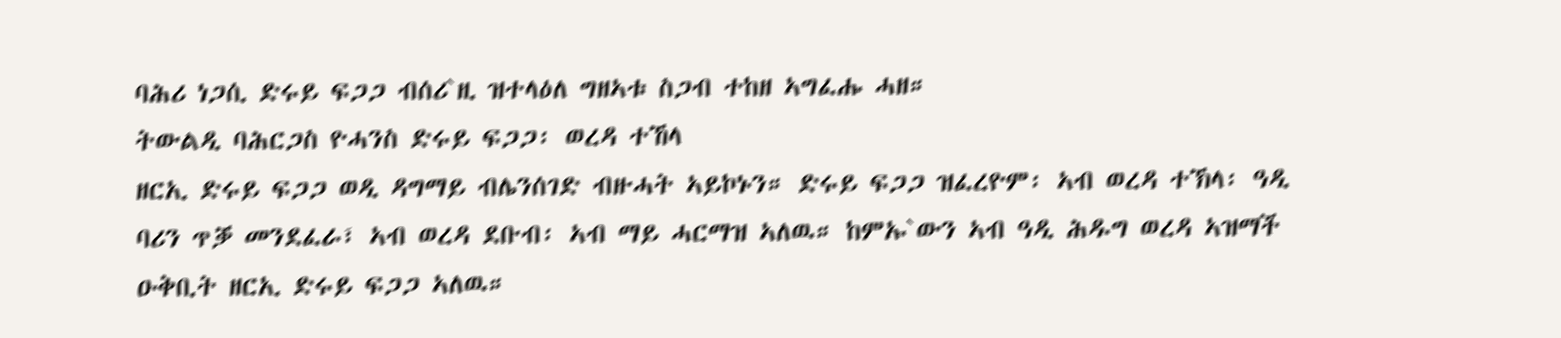ባሕሪ ነጋሲ ድሩይ ፍጋጋ ብሰሪ`ዚ ዝተላዕለ ግዘኣቱ ስጋብ ተከዘ ኣግፈሑ ሓዘ።
ትውልዲ ባሕርጋስ ዮሓንስ ድሩይ ፍጋጋ፡ ወረዳ ተኸላ
ዘርኢ ድሩይ ፍጋጋ ወዲ ዳግማይ ብሌንሰገድ ብዙሓት ኣይኮኑን። ድሩይ ፍጋጋ ዝፈረዮም፡ ኣብ ወረዳ ተኽላ፡ ዓዲ ባሪን ጥቓ መንደፈራ፣ ኣብ ወረዳ ደቡብ፡ ኣብ ማይ ሓርማዝ ኣለዉ። ከምኡ`ውን ኣብ ዓዲ ሕዱግ ወረዳ ኣዝማች ዑቅቢት ዘርኢ ድሩይ ፍጋጋ ኣለዉ።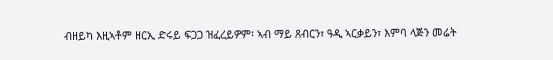ብዘይካ እዚኣቶም ዘርኢ ድሩይ ፍጋጋ ዝፈረይዎም፡ ኣብ ማይ ጸብርን፣ ዓዲ ኣርቃይን፣ እምባ ላጅን መሬት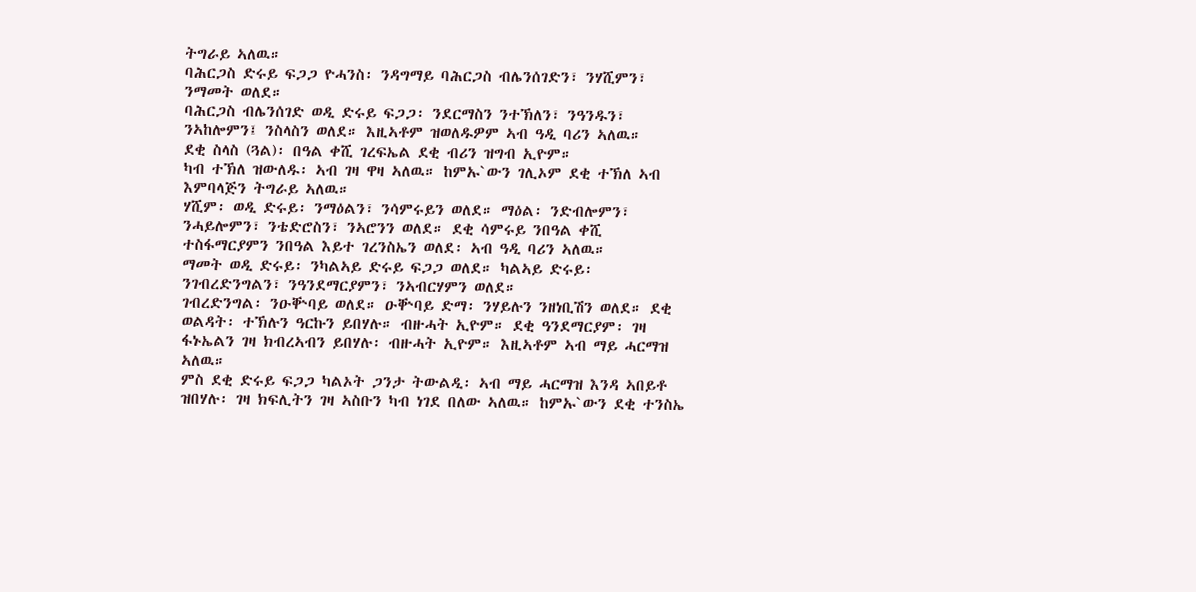ትግራይ ኣለዉ።
ባሕርጋስ ድሩይ ፍጋጋ ዮሓንስ፡ ንዳግማይ ባሕርጋስ ብሌንሰገድን፣ ንሃሺምን፣ ንማመት ወለደ።
ባሕርጋስ ብሌንሰገድ ወዲ ድሩይ ፍጋጋ፡ ንደርማስን ንተኽለን፣ ንዓንዱን፣ ንኣከሎምን፤ ንስላስን ወለደ። እዚኣቶም ዝወለዱዎም ኣብ ዓዲ ባሪን ኣለዉ።
ደቂ ስላስ (ጓል)፡ በዓል ቀሺ ገረፍኤል ደቂ ብሪን ዝግብ ኢዮም።
ካብ ተኽለ ዝውለዱ፡ ኣብ ገዛ ዋዛ ኣለዉ። ከምኡ`ውን ገሊኦም ደቂ ተኽለ ኣብ
እምባላጅን ትግራይ ኣለዉ።
ሃሺም፡ ወዲ ድሩይ፡ ንማዕልን፣ ንሳምሩይን ወለደ። ማዕል፡ ንድብሎምን፣ ንሓይሎምን፣ ንቴድሮስን፣ ንኣሮንን ወለደ። ደቂ ሳምሩይ ንበዓል ቀሺ ተስፋማርያምን ንበዓል እይተ ገረንስኤን ወለደ፡ ኣብ ዓዲ ባሪን ኣለዉ።
ማመት ወዲ ድሩይ፡ ንካልኣይ ድሩይ ፍጋጋ ወለደ። ካልኣይ ድሩይ፡ ንገብረድንግልን፣ ንዓንደማርያምን፣ ንኣብርሃምን ወለደ።
ገብረድንግል፡ ንዑቝባይ ወለደ። ዑቝባይ ድማ፡ ንሃይሉን ንዘነቢሽን ወለደ። ደቂ ወልዳት፡ ተኽሉን ዓርኩን ይበሃሉ። ብዙሓት ኢዮም። ደቂ ዓንደማርያም፡ ገዛ ፋኑኤልን ገዛ ክብረኣብን ይበሃሉ፡ ብዙሓት ኢዮም። እዚኣቶም ኣብ ማይ ሓርማዝ ኣለዉ።
ምስ ደቂ ድሩይ ፍጋጋ ካልኦት ጋንታ ትውልዲ፡ ኣብ ማይ ሓርማዝ እንዳ ኣበይቶ ዝበሃሉ፡ ገዛ ክፍሊትን ገዛ ኣስቡን ካብ ነገደ በለው ኣለዉ። ከምኡ`ውን ደቂ ተንስኤ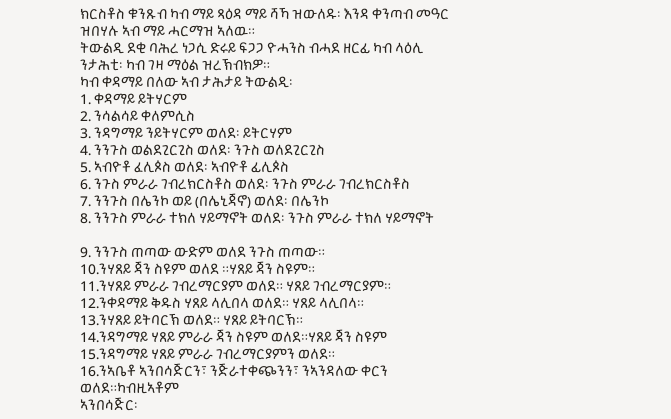ክርስቶስ ቁንጹብ ካብ ማይ ጻዕዳ ማይ ሻኻ ዝውለዱ፡ እንዳ ቀንጣብ መዓር ዝበሃሉ ኣብ ማይ ሓርማዝ ኣለዉ።
ትውልዲ ደቂ ባሕረ ነጋሲ ድሩይ ፍጋጋ ዮሓንስ ብሓደ ዘርፊ ካብ ላዕሊ ንታሕቲ፡ ካብ ገዛ ማዕል ዝረኽብክዎ።
ካብ ቀዳማይ በለው ኣብ ታሕታይ ትውልዲ፡
1. ቀዳማይ ይትሃርም
2. ንሳልሳይ ቀለምሲስ
3. ንዳግማይ ንይትሃርም ወለደ፡ ይትርሃም
4. ንንጉስ ወልደጊርጊስ ወለደ፡ ንጉስ ወለደጊርጊስ
5. ኣብዮቶ ፈሊጶስ ወለደ፡ ኣብዮቶ ፊሊጶስ
6. ንጉስ ምራራ ገብረክርስቶስ ወለደ፡ ንጉስ ምራራ ገብረክርስቶስ
7. ንንጉስ በሌንኮ ወይ (በሌኒጃኖ) ወለደ፡ በሌንኮ
8. ንንጉስ ምራራ ተክለ ሃይማኖት ወለደ፡ ንጉስ ምራራ ተክለ ሃይማኖት

9. ንንጉስ ጠጣው ውድም ወለደ ንጉስ ጠጣው።
10.ንሃጸይ ጃን ስዩም ወለደ ።ሃጸይ ጃን ስዩም።
11.ንሃጸይ ምራራ ገብረማርያም ወለደ። ሃጸይ ገብረማርያም።
12.ንቀዳማይ ቅዱስ ሃጸይ ላሊበላ ወለደ። ሃጸይ ላሊበላ።
13.ንሃጸይ ይትባርኽ ወለደ። ሃጸይ ይትባርኽ።
14.ንዳግማይ ሃጸይ ምራራ ጃን ስዩም ወለደ።ሃጸይ ጃን ስዩም
15.ንዳግማይ ሃጸይ ምራራ ገብረማርያምን ወለደ።
16.ንኣቤቶ ኣንበሳጅርን፣ ንጅራተቀጭንን፣ ንኣንዳለው ቀርን ወለደ።ካብዚኣቶም
ኣንበሳጅር፡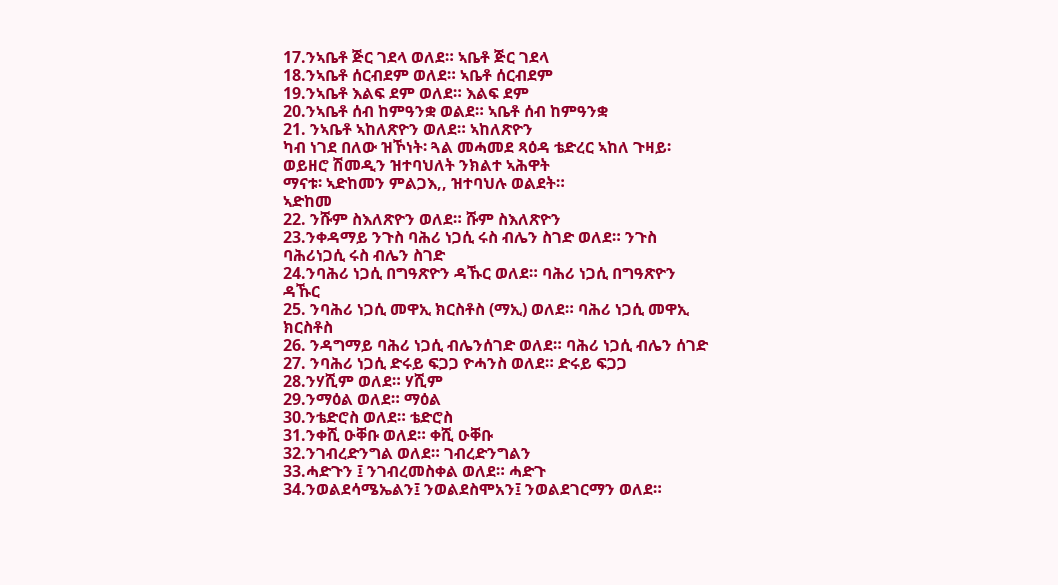17.ንኣቤቶ ጅር ገደላ ወለደ። ኣቤቶ ጅር ገደላ
18.ንኣቤቶ ሰርብደም ወለደ። ኣቤቶ ሰርብደም
19.ንኣቤቶ እልፍ ደም ወለደ። እልፍ ደም
20.ንኣቤቶ ሰብ ከምዓንቋ ወልደ። ኣቤቶ ሰብ ከምዓንቋ
21. ንኣቤቶ ኣከለጽዮን ወለደ። ኣከለጽዮን
ካብ ነገደ በለው ዝኾነት፡ ጓል መሓመደ ጻዕዳ ቴድረር ኣከለ ጉዛይ፡ ወይዘሮ ሽመዲን ዝተባህለት ንክልተ ኣሕዋት
ማናቱ፡ ኣድከመን ምልጋእ,, ዝተባህሉ ወልደት።
ኣድከመ
22. ንሹም ስእለጽዮን ወለደ። ሹም ስእለጽዮን
23.ንቀዳማይ ንጉስ ባሕሪ ነጋሲ ሩስ ብሌን ስገድ ወለደ። ንጉስ ባሕሪነጋሲ ሩስ ብሌን ስገድ
24.ንባሕሪ ነጋሲ በግዓጽዮን ዳኹር ወለደ። ባሕሪ ነጋሲ በግዓጽዮን ዳኹር
25. ንባሕሪ ነጋሲ መዋኢ ክርስቶስ (ማኢ) ወለደ። ባሕሪ ነጋሲ መዋኢ ክርስቶስ
26. ንዳግማይ ባሕሪ ነጋሲ ብሌንሰገድ ወለደ። ባሕሪ ነጋሲ ብሌን ሰገድ
27. ንባሕሪ ነጋሲ ድሩይ ፍጋጋ ዮሓንስ ወለደ። ድሩይ ፍጋጋ
28.ንሃሺም ወለደ። ሃሺም
29.ንማዕል ወለደ። ማዕል
30.ንቴድሮስ ወለደ። ቴድሮስ
31.ንቀሺ ዑቐቡ ወለደ። ቀሺ ዑቐቡ
32.ንገብረድንግል ወለደ። ገብረድንግልን
33.ሓድጉን ፤ ንገብረመስቀል ወለደ። ሓድጉ
34.ንወልደሳሜኤልን፤ ንወልደስሞአን፤ ንወልደገርማን ወለደ።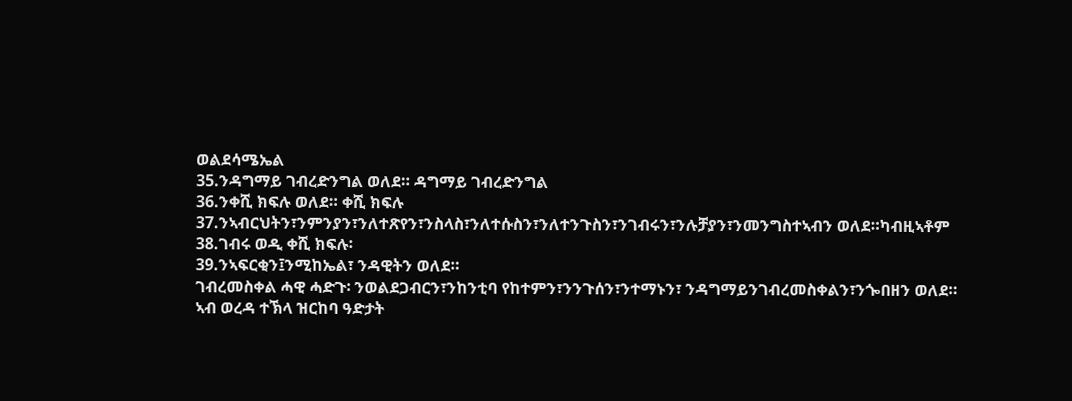ወልደሳሜኤል
35.ንዳግማይ ገብረድንግል ወለደ። ዳግማይ ገብረድንግል
36.ንቀሺ ክፍሉ ወለደ። ቀሺ ክፍሉ
37.ንኣብርህትን፣ንምንያን፣ንለተጽየን፣ንስላስ፣ንለተሱስን፣ንለተንጉስን፣ንገብሩን፣ንሉቻያን፣ንመንግስተኣብን ወለደ።ካብዚኣቶም
38.ገብሩ ወዲ ቀሺ ክፍሉ፡
39.ንኣፍርቂን፤ንሚከኤል፣ ንዳዊትን ወለደ።
ገብረመስቀል ሓዊ ሓድጉ፡ ንወልደጋብርን፣ንከንቲባ የከተምን፣ንንጉሰን፣ንተማኑን፣ ንዳግማይንገብረመስቀልን፣ንጐበዘን ወለደ።
ኣብ ወረዳ ተኽላ ዝርከባ ዓድታት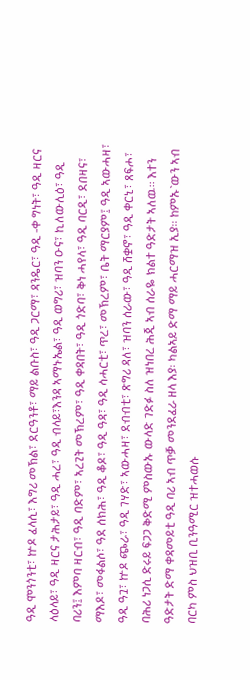ዓዲ ሞንጎንቲ፣ ኵዶ ፈላሲ፣ እግሪ መኽል፣ ደርዓንቶ፣ ማይ ልቡስ፣ ዓዲ ጋርማ፣ ዳንዴር፣ ዓዲ -ቀ ግነት፣ ዓዲ ዛርና ላዕላይ፣ ዓዲ ዛርና ታሕታይ፣ ዓዲ ሓረ፣ ዓዲ ብላይ፣እንዳ ኣማኑኤል፣ ዓዲ ወግሪ፣ ዝባን ዑና፣ ኪለውሊዕ፣ ዓዲ ባሪን፤ እምባ ዛርብ፣ ዓዲ ባድም፣ ኣረጊት መኽረም፣ ዓዲ ቀዳበት፣ ዓዲ ጎድባ፣ ቅነ ሓየላ፣ ዓዲ ባርዲ፣ ደበዛና፣ ማእዶ፣ መፋልሶ፣ ዓደ ሰክሕ፣ ዓዲ ቆዶ፣ ዓዲ ዓዳ፣ ዓዲ ሳሓርቲ፣ ጥረ፣ መኽረም፣ ቤት ማርያም፤ ዓዲ ኣውሓዛ፣ ዓዲ ዓጓ፣ ኵዶ ጭራ፣ ዓዲ ገሃድ፣ ኣውሓዛ፣ ደብብቲ፣ ጽግሪ ዳለ፣ ዝባን ሰራው፣ ዓዲ ሸቋኖ፣ ዓዲ ቀርኒ፣ ጸፍሖ፣
ባሕሪ ነጋሲ ድሩይ ፍጋጋ ቅድሚ ምስውኡ ውላድ ገድፉ ስለ ዝነበረ ሕጂ ኣብ ሰራዬ ክልተ ዓድታት ኣለዉ። እተን ዓድታት ድማ ቀዳመይቲ ዓዲ ባሪ ኣብ ጥቓ መንደፈራ ዘላ እያ፡ ካልኣይ ድማ ማይ ሓርማዝ ኢያ። ከምኡ`ውን ኣብ ባርካ ምስ ህዝቢ ቢንዓሚር ዝተሓወሱ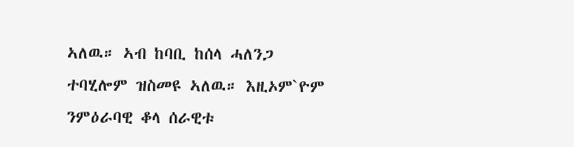ኣለዉ። ኣብ ከባቢ ከሰላ ሓለንጋ ተባሂሎም ዝስመዩ ኣለዉ። እዚኦም`ዮም ንምዕራባዊ ቆላ ሰራዊቱ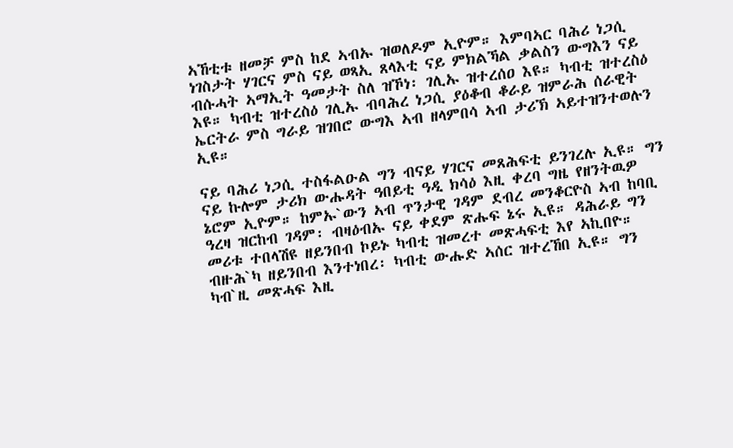ኣኸቲቱ ዘመቻ ምስ ከደ ኣብኡ ዝወለዶም ኢዮም። እምባኣር ባሕሪ ነጋሲ ነገስታት ሃገርና ምስ ናይ ወጻኢ ጸላእቲ ናይ ምክልኻል ቃልስን ውግእን ናይ ብሱሓት ኣማኢት ዓመታት ስለ ዝኾነ፡ ገሊኡ ዝተረሰዐ እዩ። ካብቲ ዝተረስዕ እዩ። ካብቲ ዝተረስዕ ገሊኡ ብባሕረ ነጋሲ ያዕቆብ ቆራይ ዝምራሕ ሰራዊት ኤርትራ ምስ ግራይ ዝገበሮ ውግእ ኣብ ዘላምበሳ ኣብ ታሪኽ ኣይተዝንተወሉን ኢዩ።

ናይ ባሕሪ ነጋሲ ተስፋልዑል ግን ብናይ ሃገርና መጸሕፍቲ ይንገረሉ ኢዩ። ግን ናይ ኩሎም ታሪክ ውሑዳት ዓበይቲ ዓዲ ክሳዕ እዚ ቀረባ ግዜ የዘንትዉዎ ኔሮም ኢዮም። ከምኡ`ውን ኣብ ጥንታዊ ገዳም ደብረ መንቆርዮስ ኣብ ከባቢ ዓረዛ ዝርከብ ገዳም፡ ብዛዕብኡ ናይ ቀደም ጽሑፍ ኔሩ ኢዩ። ዳሕራይ ግን መሪቱ ተበላሽዩ ዘይንበብ ኮይኑ ካብቲ ዝመረተ መጽሓፍቲ እየ ኣኪበዮ። ብዙሕ`ካ ዘይንበብ እንተነበረ፡ ካብቲ ውሑድ ኣሰር ዝተረኸበ ኢዩ። ግን ካብ`ዚ መጽሓፍ እዚ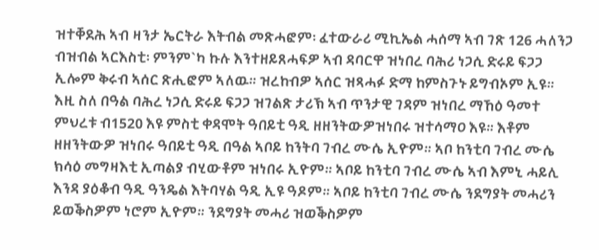ዝተቐደሕ ኣብ ዛንታ ኤርትራ እትብል መጽሓፎም፡ ፈተውራሪ ሚኪኤል ሓሰማ ኣብ ገጽ 126 ሓለንጋ ብዝብል ኣርእስቲ፡ ምንም`ካ ኩሉ እንተዘይጸሓፍዎ ኣብ ዳባርዋ ዝነበረ ባሕሪ ነጋሲ ድሩይ ፍጋጋ ኢሎም ቅሩብ ኣሰር ጽሒፎም ኣለዉ። ዝረከብዎ ኣሰር ዝጻሓፉ ድማ ከምስጉኑ ይግብኦም ኢዩ። እዚ ስለ በዓል ባሕረ ነጋሲ ድሩይ ፍጋጋ ዝገልጽ ታሪኽ ኣብ ጥንታዊ ገዳም ዝነበረ ማኸዕ ዓመተ ምህረቱ ብ1520 እዩ ምስቲ ቀዳሞት ዓበይቲ ዓዲ ዘዘንትውዎዝነበሩ ዝተሳማዐ እዩ። እቶም ዘዘንትውዎ ዝነበሩ ዓበይቲ ዓዲ በዓል ኣቦይ ከንትባ ገብረ ሙሴ ኢዮም። ኣቦ ከንቲባ ገብረ ሙሴ ክሳዕ መግዛእቲ ኢጣልያ ብሂውቶም ዝነበሩ ኢዮም። ኣቦይ ከንቲባ ገብረ ሙሴ ኣብ እምኒ ሓይሊ እንዳ ያዕቆብ ዓዲ ዓንዴል እትባሃል ዓዲ ኢዩ ዓዶም። ኣቦይ ከንቲባ ገብረ ሙሴ ንደግያት መሓሪን ይወቕስዎም ነሮም ኢዮም። ንደግያት መሓሪ ዝወቕስዎም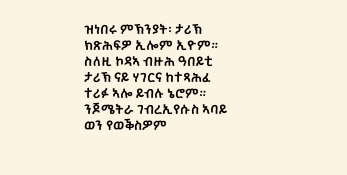ዝነበሩ ምኽንያት፡ ታሪኽ ክጽሕፍዎ ኢሎም ኢዮም። ስለዚ ኮዳኣ ብዙሕ ዓበይቲ ታሪኽ ናይ ሃገርና ከተጻሕፈ ተሪፉ ኣሎ ይብሉ ኔሮም። ንጆሜትራ ገብረኢየሱስ ኣባይ ወን የወቕስዎም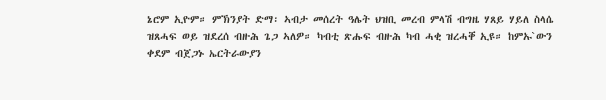ኔሮም ኢዮም። ምኽንያት ድማ፡ ኣብታ መሰረት ዓሌት ህዝቢ መረብ ምላሽ ብግዜ ሃጸይ ሃይለ ስላሴ ዝጸሓፍ ወይ ዝደረሰ ብዙሕ ጌጋ ኣለዎ። ካብቲ ጽሑፍ ብዙሕ ካብ ሓቂ ዝረሓቐ ኢዩ። ከምኡ`ውን ቀደም ብጀጋኑ ኤርትራውያን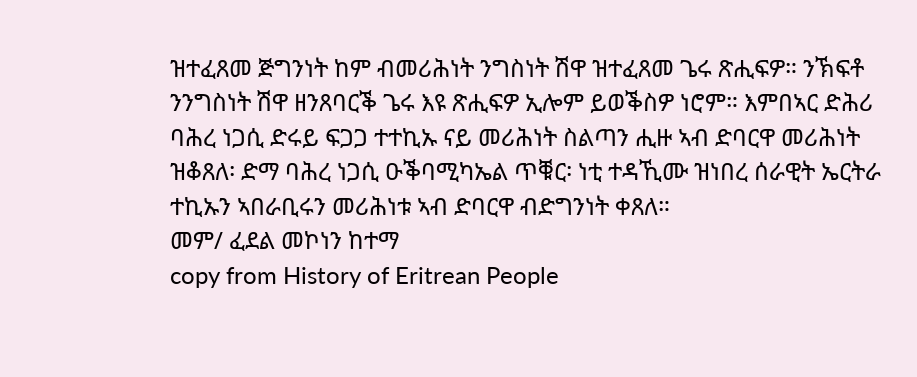ዝተፈጸመ ጅግንነት ከም ብመሪሕነት ንግስነት ሽዋ ዝተፈጸመ ጌሩ ጽሒፍዎ። ንኽፍቶ ንንግስነት ሽዋ ዘንጸባርቕ ጌሩ እዩ ጽሒፍዎ ኢሎም ይወቕስዎ ነሮም። እምበኣር ድሕሪ ባሕረ ነጋሲ ድሩይ ፍጋጋ ተተኪኡ ናይ መሪሕነት ስልጣን ሒዙ ኣብ ድባርዋ መሪሕነት ዝቆጸለ፡ ድማ ባሕረ ነጋሲ ዑቕባሚካኤል ጥቑር፡ ነቲ ተዳኺሙ ዝነበረ ሰራዊት ኤርትራ ተኪኡን ኣበራቢሩን መሪሕነቱ ኣብ ድባርዋ ብድግንነት ቀጸለ።
መም/ ፈደል መኮነን ከተማ
copy from History of Eritrean People